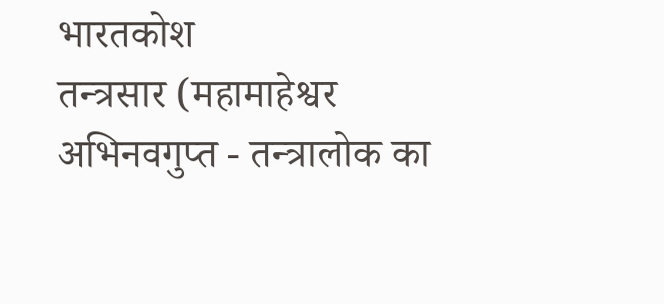भारतकोश
तन्त्रसार (महामाहेश्वर अभिनवगुप्त - तन्त्रालोक का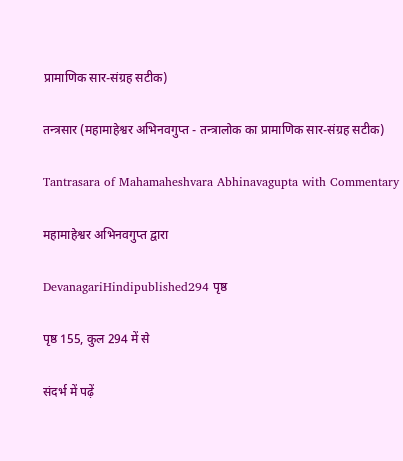प्रामाणिक सार-संग्रह सटीक)

तन्त्रसार (महामाहेश्वर अभिनवगुप्त - तन्त्रालोक का प्रामाणिक सार-संग्रह सटीक)

Tantrasara of Mahamaheshvara Abhinavagupta with Commentary

महामाहेश्वर अभिनवगुप्त द्वारा

DevanagariHindipublished294 पृष्ठ

पृष्ठ 155, कुल 294 में से

संदर्भ में पढ़ें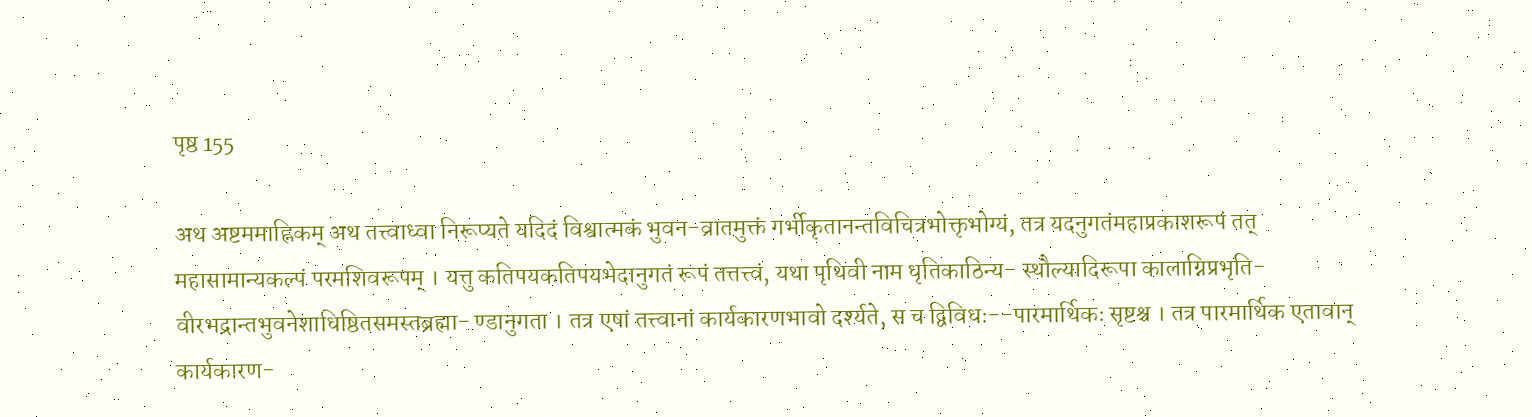पृष्ठ 155

अथ अष्टममाह्निकम् अथ तत्त्वाध्वा निरूप्यते यदिदं विश्वात्मकं भुवन-व्रातमुक्तं गर्भीकृतानन्तविचित्रभोक्तृभोग्यं, तत्र यदनुगतंमहाप्रकाशरूपं तत् महासामान्यकल्पं परमशिवरूपम् । यत्तु कतिपयकतिपयभेदानुगतं रूपं तत्तत्त्वं, यथा पृथिवी नाम धृतिकाठिन्य- स्थौल्यादिरूपा कालाग्निप्रभृति-वीरभद्रान्तभुवनेशाधिष्ठितसमस्तब्रह्मा- ण्डानुगता । तत्र एषां तत्त्वानां कार्यकारणभावो दर्श्यते, स च द्विविधः--पारमार्थिकः सृष्टश्च । तत्र पारमार्थिक एतावान् कार्यकारण-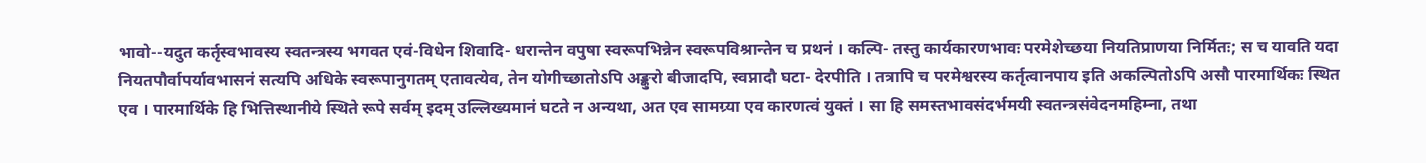भावो--यदुत कर्तृस्वभावस्य स्वतन्त्रस्य भगवत एवं-विधेन शिवादि- धरान्तेन वपुषा स्वरूपभिन्नेन स्वरूपविश्रान्तेन च प्रथनं । कल्पि- तस्तु कार्यकारणभावः परमेशेच्छया नियतिप्राणया निर्मितः; स च यावति यदा नियतपौर्वापर्यावभासनं सत्यपि अधिके स्वरूपानुगतम् एतावत्येव, तेन योगीच्छातोऽपि अङ्कुरो बीजादपि, स्वप्नादौ घटा- देरपीति । तत्रापि च परमेश्वरस्य कर्तृत्वानपाय इति अकल्पितोऽपि असौ पारमार्थिकः स्थित एव । पारमार्थिके हि भित्तिस्थानीये स्थिते रूपे सर्वम् इदम् उल्लिख्यमानं घटते न अन्यथा, अत एव सामग्र्या एव कारणत्वं युक्तं । सा हि समस्तभावसंदर्भमयी स्वतन्त्रसंवेदनमहिम्ना, तथा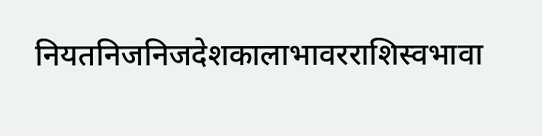नियतनिजनिजदेशकालाभावरराशिस्वभावा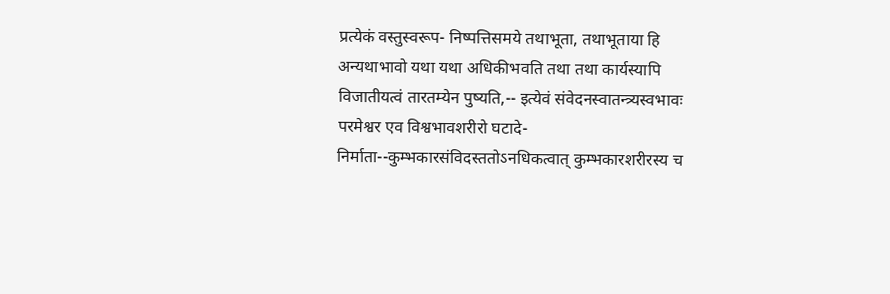प्रत्येकं वस्तुस्वरूप- निष्पत्तिसमये तथाभूता, तथाभूताया हि अन्यथाभावो यथा यथा अधिकीभवति तथा तथा कार्यस्यापि विजातीयत्वं तारतम्येन पुष्यति,-- इत्येवं संवेदनस्वातन्त्र्यस्वभावः परमेश्वर एव विश्वभावशरीरो घटादे- निर्माता--कुम्भकारसंविदस्ततोऽनधिकत्वात् कुम्भकारशरीरस्य च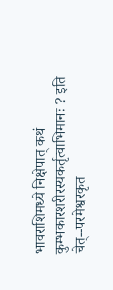भावराशिमध्ये निक्षेपात् कथं कुम्भकारशरीरस्यकर्तृत्वाभिमानः ? इति चेत्--परमेश्वरकृत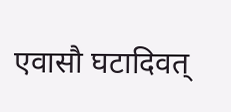एवासौ घटादिवत्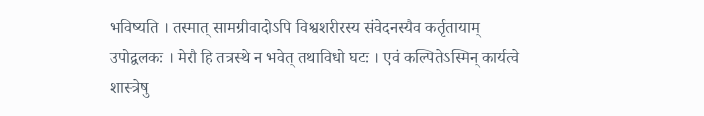भविष्यति । तस्मात् सामग्रीवादोऽपि विश्वशरीरस्य संवेदनस्यैव कर्तृतायाम् उपोद्वलकः । मेरौ हि तत्रस्थे न भवेत् तथाविधो घटः । एवं कल्पितेऽस्मिन् कार्यत्वे शास्त्रेषु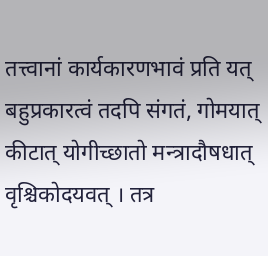तत्त्वानां कार्यकारणभावं प्रति यत् बहुप्रकारत्वं तदपि संगतं, गोमयात् कीटात् योगीच्छातो मन्त्रादौषधात् वृश्चिकोदयवत् । तत्र